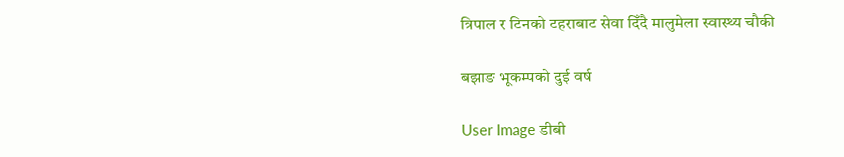त्रिपाल र टिनको टहराबाट सेवा दिँदै मालुमेला स्वास्थ्य चौकी

बझाङ भूकम्पको दुई वर्ष

User Image डीबी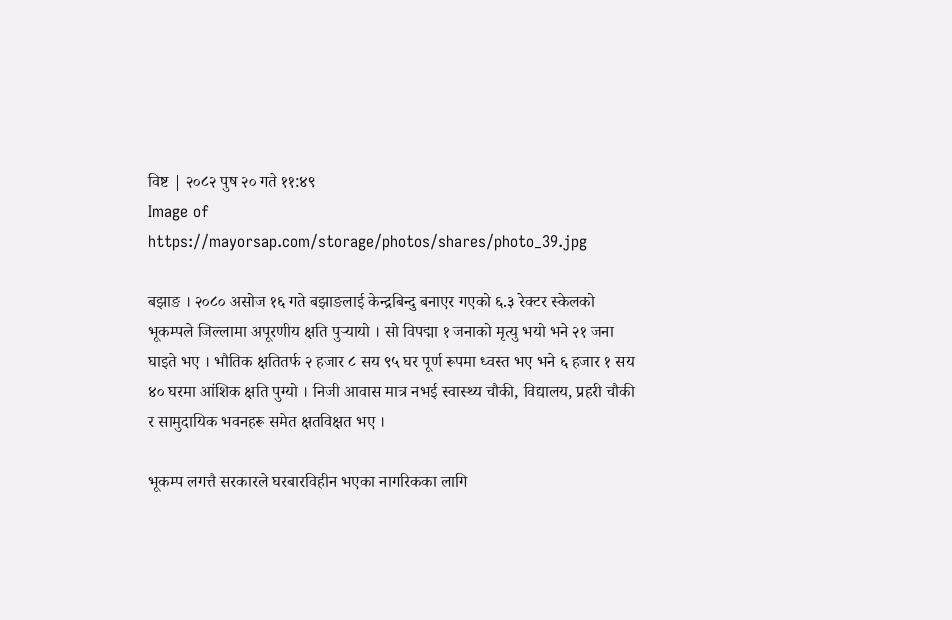विष्ट | २०८२ पुष २० गते ११:४९
Image of https://mayorsap.com/storage/photos/shares/photo_39.jpg

बझाङ । २०८० असोज १६ गते बझाङलाई केन्द्रबिन्दु बनाएर गएको ६.३ रेक्टर स्केलको भूकम्पले जिल्लामा अपूरणीय क्षति पुर्‍यायो । सो विपद्मा १ जनाको मृत्यु भयो भने २१ जना घाइते भए । भौतिक क्षतितर्फ २ हजार ८ सय ९५ घर पूर्ण रूपमा ध्वस्त भए भने ६ हजार १ सय ४० घरमा आंशिक क्षति पुग्यो । निजी आवास मात्र नभई स्वास्थ्य चौकी, विद्यालय, प्रहरी चौकी र सामुदायिक भवनहरू समेत क्षतविक्षत भए ।

भूकम्प लगत्तै सरकारले घरबारविहीन भएका नागरिकका लागि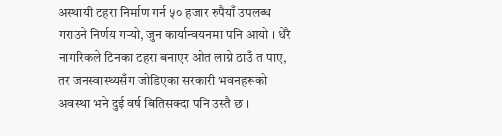अस्थायी टहरा निर्माण गर्न ५० हजार रुपैयाँ उपलब्ध गराउने निर्णय गर्‍यो, जुन कार्यान्वयनमा पनि आयो । धेरै नागरिकले टिनका टहरा बनाएर ओत लाग्ने ठाउँ त पाए, तर जनस्वास्थ्यसँग जोडिएका सरकारी भवनहरूको अवस्था भने दुई वर्ष बितिसक्दा पनि उस्तै छ ।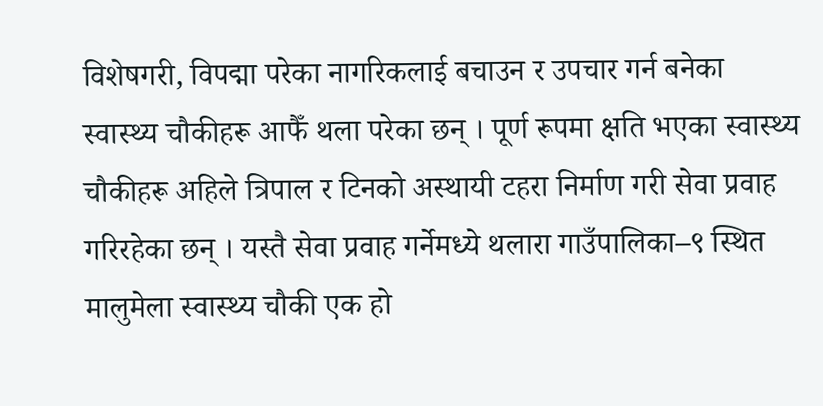विशेषगरी, विपद्मा परेका नागरिकलाई बचाउन र उपचार गर्न बनेका स्वास्थ्य चौकीहरू आफैँ थला परेका छन् । पूर्ण रूपमा क्षति भएका स्वास्थ्य चौकीहरू अहिले त्रिपाल र टिनको अस्थायी टहरा निर्माण गरी सेवा प्रवाह गरिरहेका छन् । यस्तै सेवा प्रवाह गर्नेमध्ये थलारा गाउँपालिका–९ स्थित मालुमेला स्वास्थ्य चौकी एक हो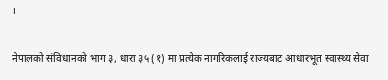।

नेपालको संविधानको भाग ३, धारा ३५ (१) मा प्रत्येक नागरिकलाई राज्यबाट आधारभूत स्वास्थ्य सेवा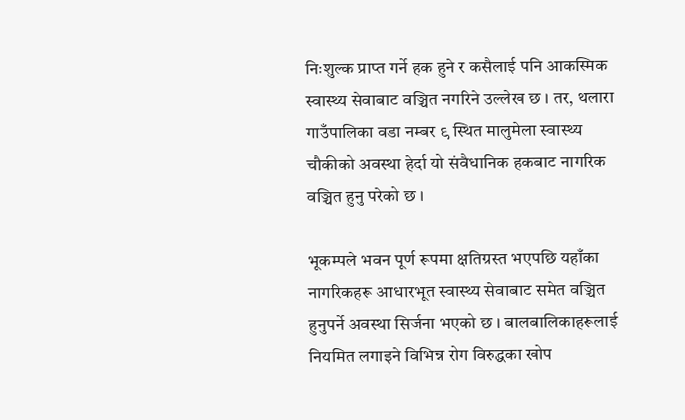निःशुल्क प्राप्त गर्ने हक हुने र कसैलाई पनि आकस्मिक स्वास्थ्य सेवाबाट वञ्चित नगरिने उल्लेख छ । तर, थलारा गाउँपालिका वडा नम्बर ९ स्थित मालुमेला स्वास्थ्य चौकीको अवस्था हेर्दा यो संवैधानिक हकबाट नागरिक वञ्चित हुनु परेको छ ।

भूकम्पले भवन पूर्ण रूपमा क्षतिग्रस्त भएपछि यहाँका नागरिकहरू आधारभूत स्वास्थ्य सेवाबाट समेत वञ्चित हुनुपर्ने अवस्था सिर्जना भएको छ । बालबालिकाहरूलाई नियमित लगाइने विभिन्न रोग विरुद्धका खोप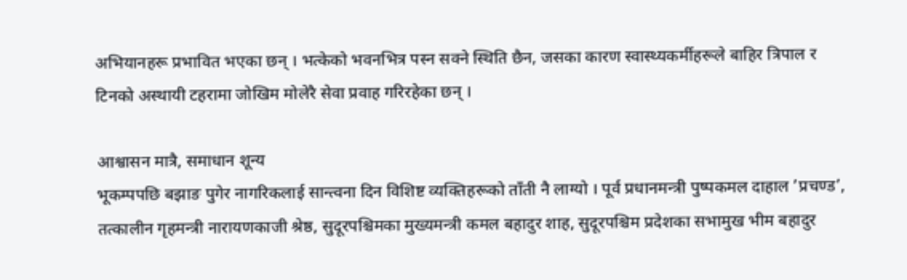अभियानहरू प्रभावित भएका छन् । भत्केको भवनभित्र पस्न सक्ने स्थिति छैन, जसका कारण स्वास्थ्यकर्मीहरूले बाहिर त्रिपाल र टिनको अस्थायी टहरामा जोखिम मोलेरै सेवा प्रवाह गरिरहेका छन् ।

आश्वासन मात्रै, समाधान शून्य
भूकम्पपछि बझाङ पुगेर नागरिकलाई सान्त्वना दिन विशिष्ट व्यक्तिहरूको ताँती नै लाग्यो । पूर्व प्रधानमन्त्री पुष्पकमल दाहाल ’प्रचण्ड’, तत्कालीन गृहमन्त्री नारायणकाजी श्रेष्ठ, सुदूरपश्चिमका मुख्यमन्त्री कमल बहादुर शाह, सुदूरपश्चिम प्रदेशका सभामुख भीम बहादुर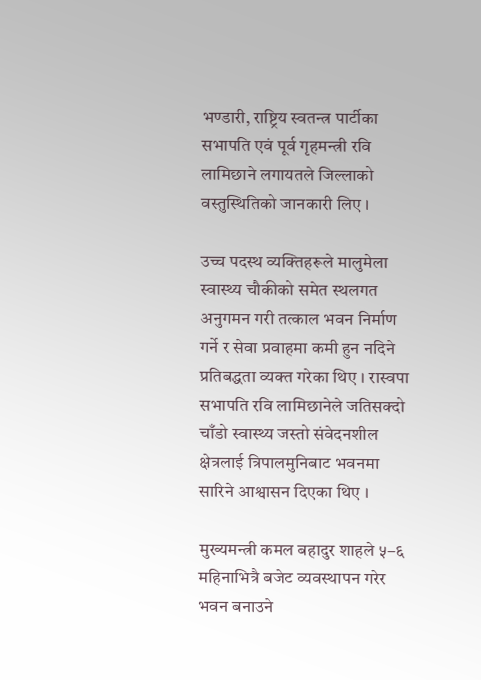भण्डारी, राष्ट्रिय स्वतन्त्र पार्टीका सभापति एवं पूर्व गृहमन्त्री रवि लामिछाने लगायतले जिल्लाको वस्तुस्थितिको जानकारी लिए ।

उच्च पदस्थ व्यक्तिहरूले मालुमेला स्वास्थ्य चौकीको समेत स्थलगत अनुगमन गरी तत्काल भवन निर्माण गर्ने र सेवा प्रवाहमा कमी हुन नदिने प्रतिबद्धता व्यक्त गरेका थिए । रास्वपा सभापति रवि लामिछानेले जतिसक्दो चाँडो स्वास्थ्य जस्तो संवेदनशील क्षेत्रलाई त्रिपालमुनिबाट भवनमा सारिने आश्वासन दिएका थिए ।

मुख्यमन्त्री कमल बहादुर शाहले ५–६ महिनाभित्रै बजेट व्यवस्थापन गरेर भवन बनाउने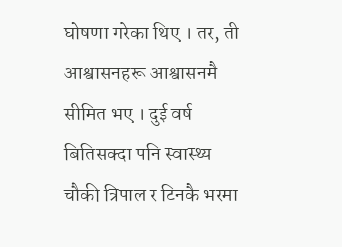घोषणा गरेका थिए । तर, ती आश्वासनहरू आश्वासनमै सीमित भए । दुई वर्ष बितिसक्दा पनि स्वास्थ्य चौकी त्रिपाल र टिनकै भरमा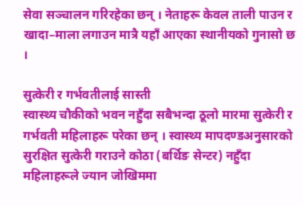सेवा सञ्चालन गरिरहेका छन् । नेताहरू केवल ताली पाउन र खादा–माला लगाउन मात्रै यहाँ आएका स्थानीयको गुनासो छ ।

सुत्केरी र गर्भवतीलाई सास्ती
स्वास्थ्य चौकीको भवन नहुँदा सबैभन्दा ठूलो मारमा सुत्केरी र गर्भवती महिलाहरू परेका छन् । स्वास्थ्य मापदण्डअनुसारको सुरक्षित सुत्केरी गराउने कोठा (बर्थिङ सेन्टर) नहुँदा महिलाहरूले ज्यान जोखिममा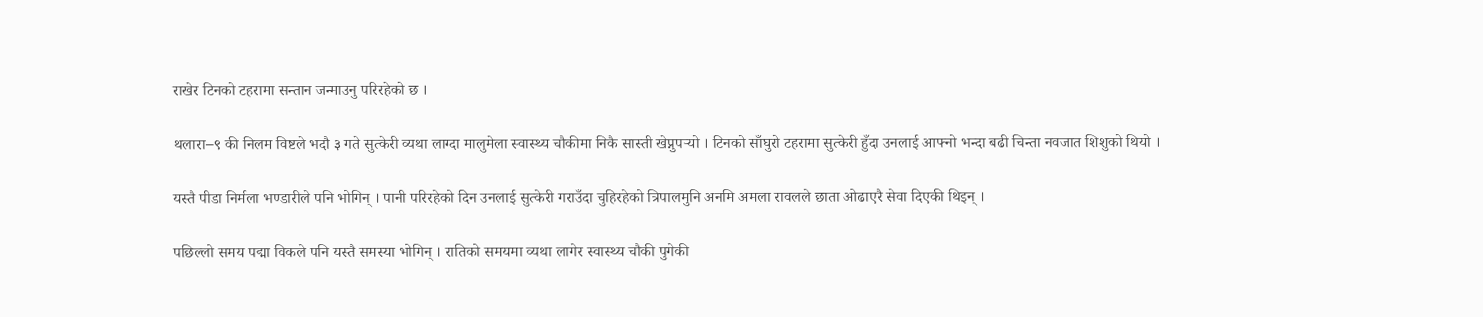राखेर टिनको टहरामा सन्तान जन्माउनु परिरहेको छ ।

थलारा–९ की निलम विष्टले भदौ ३ गते सुत्केरी व्यथा लाग्दा मालुमेला स्वास्थ्य चौकीमा निकै सास्ती खेप्नुपर्‍यो । टिनको साँघुरो टहरामा सुत्केरी हुँदा उनलाई आफ्नो भन्दा बढी चिन्ता नवजात शिशुको थियो ।

यस्तै पीडा निर्मला भण्डारीले पनि भोगिन् । पानी परिरहेको दिन उनलाई सुत्केरी गराउँदा चुहिरहेको त्रिपालमुनि अनमि अमला रावलले छाता ओढाएरै सेवा दिएकी थिइन् ।

पछिल्लो समय पद्मा विकले पनि यस्तै समस्या भोगिन् । रातिको समयमा व्यथा लागेर स्वास्थ्य चौकी पुगेकी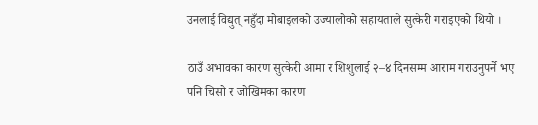उनलाई विद्युत् नहुँदा मोबाइलको उज्यालोको सहायताले सुत्केरी गराइएको थियो ।

ठाउँ अभावका कारण सुत्केरी आमा र शिशुलाई २–४ दिनसम्म आराम गराउनुपर्ने भए पनि चिसो र जोखिमका कारण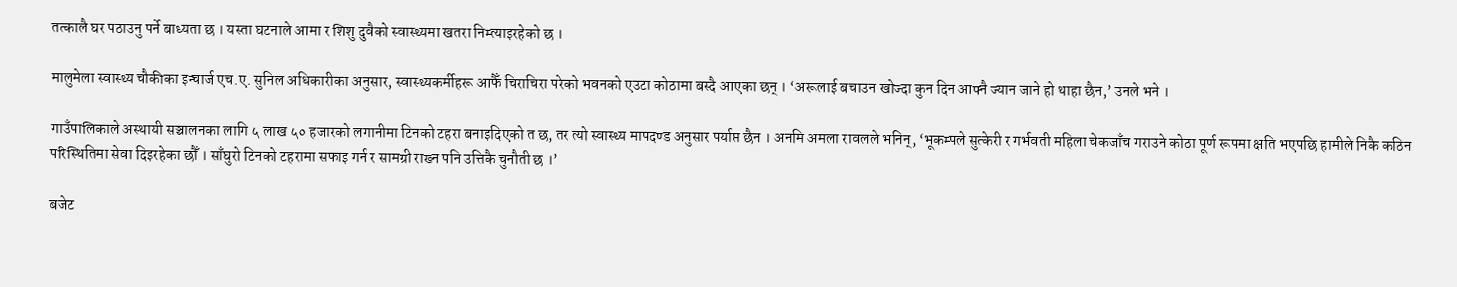तत्कालै घर पठाउनु पर्ने बाध्यता छ । यस्ता घटनाले आमा र शिशु दुवैको स्वास्थ्यमा खतरा निम्त्याइरहेको छ ।

मालुमेला स्वास्थ्य चौकीका इन्चार्ज एच.ए. सुनिल अधिकारीका अनुसार, स्वास्थ्यकर्मीहरू आफैँ चिराचिरा परेको भवनको एउटा कोठामा बस्दै आएका छन् । ‘अरूलाई बचाउन खोज्दा कुन दिन आफ्नै ज्यान जाने हो थाहा छैन,’ उनले भने ।

गाउँपालिकाले अस्थायी सञ्चालनका लागि ५ लाख ५० हजारको लगानीमा टिनको टहरा बनाइदिएको त छ, तर त्यो स्वास्थ्य मापदण्ड अनुसार पर्याप्त छैन । अनमि अमला रावलले भनिन्, ‘भूकम्पले सुत्केरी र गर्भवती महिला चेकजाँच गराउने कोठा पूर्ण रूपमा क्षति भएपछि हामीले निकै कठिन परिस्थितिमा सेवा दिइरहेका छौँ । साँघुरो टिनको टहरामा सफाइ गर्न र सामग्री राख्न पनि उत्तिकै चुनौती छ ।’

बजेट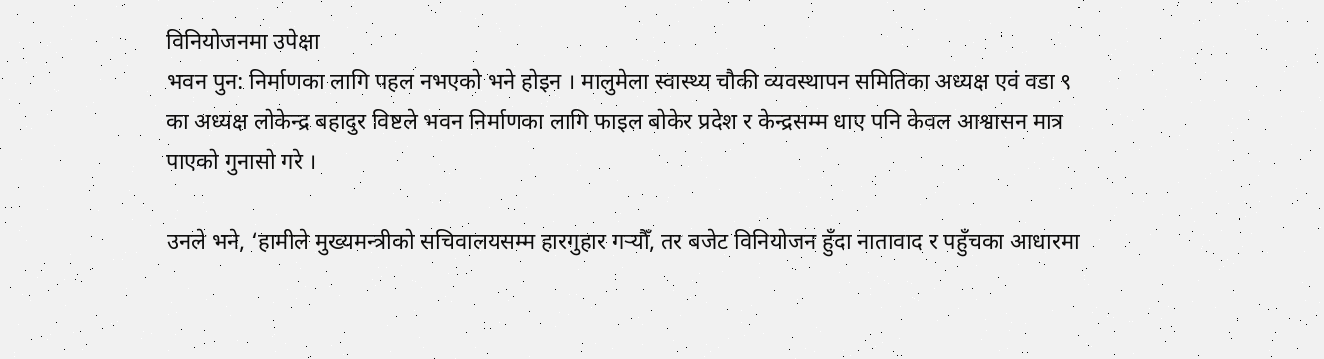विनियोजनमा उपेक्षा
भवन पुन: निर्माणका लागि पहल नभएको भने होइन । मालुमेला स्वास्थ्य चौकी व्यवस्थापन समितिका अध्यक्ष एवं वडा ९ का अध्यक्ष लोकेन्द्र बहादुर विष्टले भवन निर्माणका लागि फाइल बोकेर प्रदेश र केन्द्रसम्म धाए पनि केवल आश्वासन मात्र पाएको गुनासो गरे ।

उनले भने, ‘हामीले मुख्यमन्त्रीको सचिवालयसम्म हारगुहार गर्‍यौँ, तर बजेट विनियोजन हुँदा नातावाद र पहुँचका आधारमा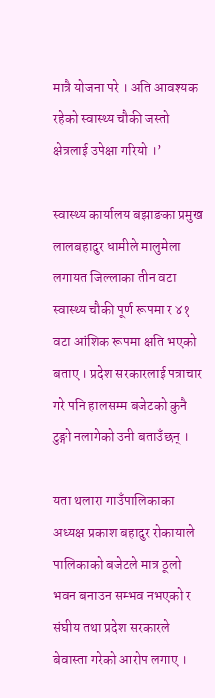मात्रै योजना परे । अति आवश्यक रहेको स्वास्थ्य चौकी जस्तो क्षेत्रलाई उपेक्षा गरियो ।’

स्वास्थ्य कार्यालय बझाङका प्रमुख लालबहादुर धामीले मालुमेला लगायत जिल्लाका तीन वटा स्वास्थ्य चौकी पूर्ण रूपमा र ४१ वटा आंशिक रूपमा क्षति भएको बताए । प्रदेश सरकारलाई पत्राचार गरे पनि हालसम्म बजेटको कुनै टुङ्गो नलागेको उनी बताउँछन् ।

यता थलारा गाउँपालिकाका अध्यक्ष प्रकाश बहादुर रोकायाले पालिकाको बजेटले मात्र ठूलो भवन बनाउन सम्भव नभएको र संघीय तथा प्रदेश सरकारले बेवास्ता गरेको आरोप लगाए ।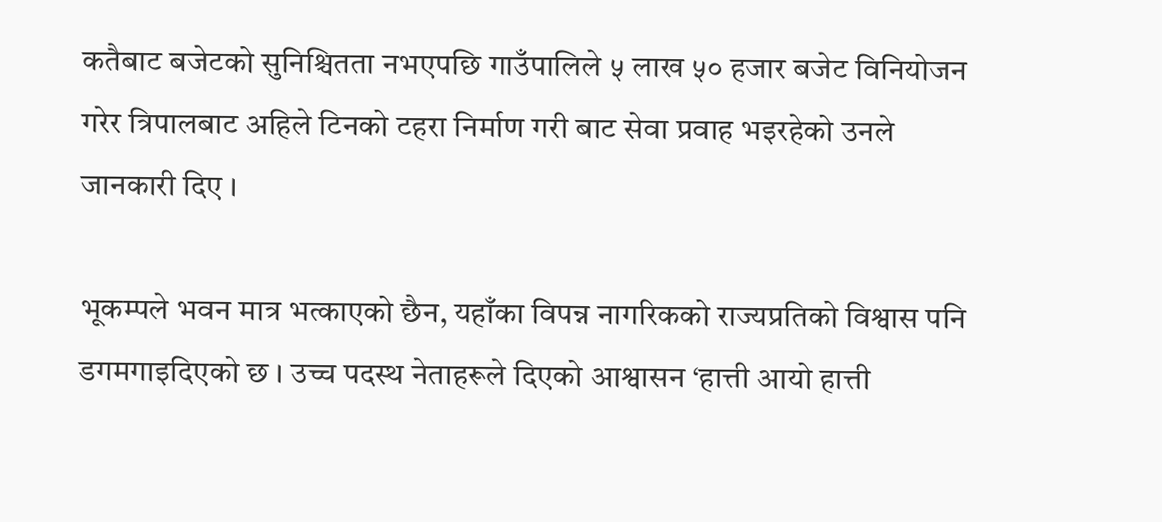कतैबाट बजेटको सुनिश्चितता नभएपछि गाउँपालिले ५ लाख ५० हजार बजेट विनियोजन गरेर त्रिपालबाट अहिले टिनको टहरा निर्माण गरी बाट सेवा प्रवाह भइरहेको उनले जानकारी दिए ।

भूकम्पले भवन मात्र भत्काएको छैन, यहाँका विपन्न नागरिकको राज्यप्रतिको विश्वास पनि डगमगाइदिएको छ । उच्च पदस्थ नेताहरूले दिएको आश्वासन ‘हात्ती आयो हात्ती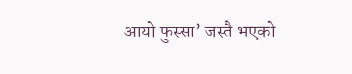आयो फुस्सा’ जस्तै भएको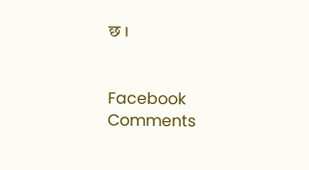छ ।


Facebook Comments